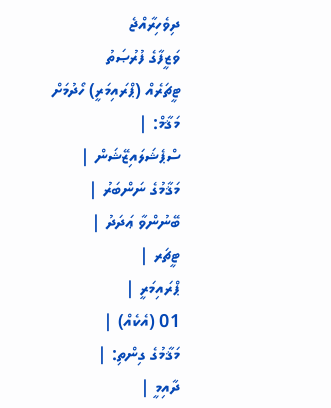ދިވެހިރާއްޖެ
ވަޒީފާގެ ފުރުޞަތު
ޓީޗަރެއް (ޕްރައިމަރީ) ހޯދުމަށް
މަޤާމް: |
ސްޕެޝަލައިޒޭޝަން |
މަޤާމުގެ ނަންބަރު |
ބޭނުންވާ ޢަދަދު |
ޓީޗަރ |
ޕްރައިމަރީ |
01 (އެކެއް) |
މަޤާމުގެ ގިންތި: |
ދާއިމީ |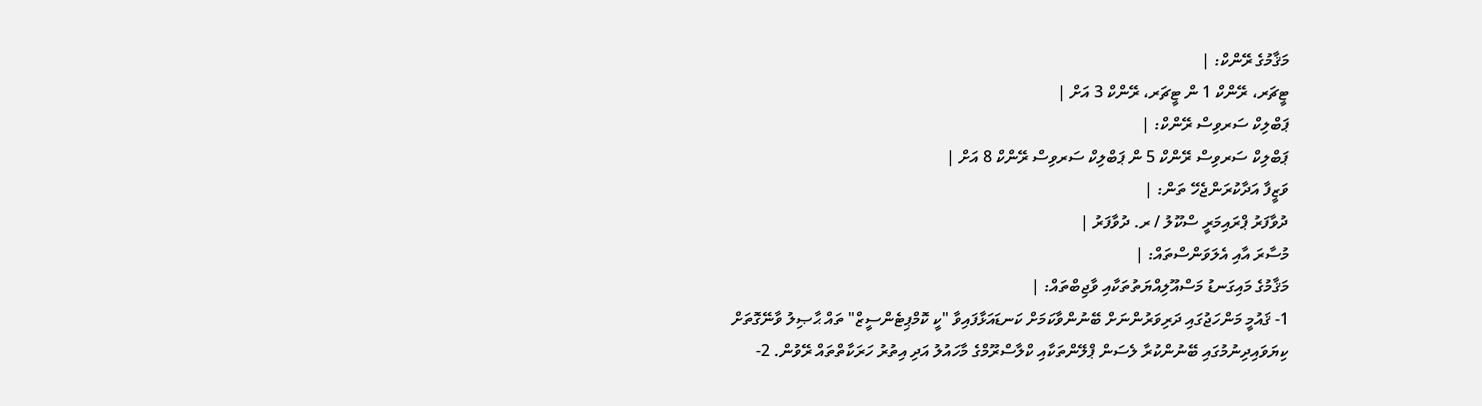މަޤާމުގެ ރޭންކް: |
ޓީޗަރ، ރޭންކް 1 ން ޓީޗަރ، ރޭންކް 3 އަށް |
ޕަބްލިކް ސަރވިސް ރޭންކް: |
ޕަބްލިކް ސަރވިސް ރޭންކް 5 ން ޕަބްލިކް ސަރވިސް ރޭންކް 8 އަށް |
ވަޒީފާ އަދާކުރަންޖެހޭ ތަން: |
ދުވާފަރު ޕްރައިމަރީ ސްކޫލު / ރ. ދުވާފަރު |
މުސާރަ އާއި އެލަވަންސްތައް: |
މަޤާމުގެ މައިގަނޑު މަސްއޫލިއްޔަތުތަކާއި ވާޖިބްތައް: |
1- ޤައުމީ މަންހަޖުގައި ދަރިވަރުންނަށް ބޭނުންވާކަމަށް ކަނޑައަޅާފައިވާ "ކީ ކޮމްޕިޓެންސީޒް" ތައް ޙާޞިލު ވާނޭގޮތަށް ކިޔަވައިދިނުމުގައި ބޭނުންކުރާ ލެސަން ޕްލޭންތަކާއި ކްލާސްރޫމްގެ މާހައުލު އަދި އިތުރު ހަރަކާތްތައް ރޭވުން. 2-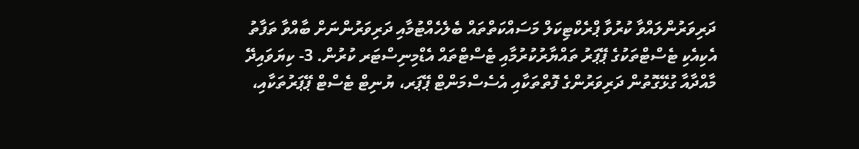ދަރިވަރުންލައްވާ ކުރުވާ ޕްރެކްޓިކަލް މަސައްކަތްތައް ބެލެހެއްޓުމާއި ދަރިވަރުންނަށް ބާއްވާ ތަފާތު އެކިއެކި ޓެސްޓްތަކުގެ ޕޭޕަރު ތައްޔާރުކުރުމާއި ޓެސްޓްތައް އެޑްމިނިސްޓަރ ކުރުން. 3- ކިޔަވައިދޭ މާއްދާއާ ގުޅޭގޮތުން ދަރިވަރުންގެ ފޮތްތަކާއި އެސެސްމަންޓް ޕޭޕަރ، ޔުނިޓް ޓެސްޓް ޕޭޕަރުތަކާއި،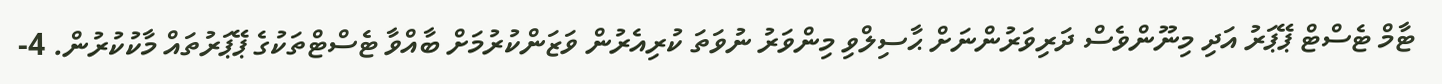ޓާމް ޓެސްޓް ޕޭޕަރު އަދި މިނޫންވެސް ދަރިވަރުންނަށް ޙާސިލްވި މިންވަރު ނުވަތަ ކުރިއެރުން ވަޒަންކުރުމަށް ބާއްވާ ޓެސްޓްތަކުގެ ޕޭޕަރުތައް މާކުކުރުން. 4-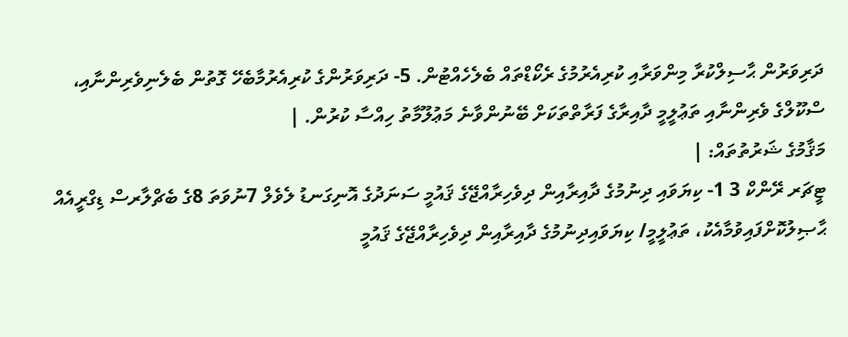ދަރިވަރުން ޙާސިލްކުރާ މިންވަރާއި ކުރިއެރުމުގެ ރެކޯޑްތައް ބެލެހެއްޓުން. 5- ދަރިވަރުންގެ ކުރިއެރުމާބެހޭ ގޮތުން ބެލެނިވެރިންނާއި، ސްކޫލްގެ ވެރިންނާއި ތަޢުލީމީ ދާއިރާގެ ފަރާތްތަކަށް ބޭނުންވާނެ މަޢުލޫމާތު ހިއްސާ ކުރުން. |
މަޤާމުގެ ޝަރުތުތައް: |
ޓީޗަރ ރޭންކް 3 1- ކިޔަވައި ދިނުމުގެ ދާއިރާއިން ދިވެހިރާއްޖޭގެ ޤައުމީ ސަނަދުގެ އޮނިގަނޑު ލެވެލް 7ނުވަތަ 8ގެ ބެޗްލާރސް ޑިގްރީއެއް ޙާޞިލުކޮށްފައިވުމާއެކު، ތަޢުލީމީ/ ކިޔަވައިދިނުމުގެ ދާއިރާއިން ދިވެހިރާއްޖޭގެ ޤައުމީ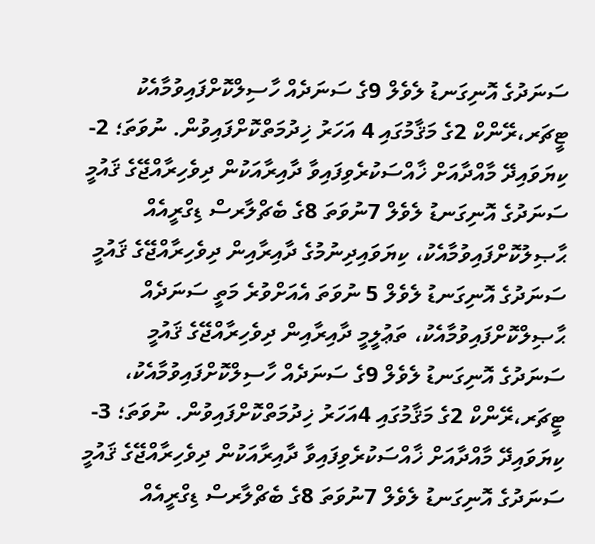ސަނަދުގެ އޮނިގަނޑު ލެވެލް 9ގެ ސަނަދެއް ހާސިލްކޮށްފައިވުމާއެކު ޓީޗަރ،ރޭންކް 2ގެ މަޤާމުގައި 4 އަހަރު ޚިދުމަތްކޮށްފައިވުން. ނުވަތަ؛ 2- ކިޔަވައިދޭ މާއްދާއަށް ޚާއްސަކުރެވިފައިވާ ދާއިރާއަކުން ދިވެހިރާއްޖޭގެ ޤައުމީ ސަނަދުގެ އޮނިގަނޑު ލެވެލް 7ނުވަތަ 8ގެ ބެޗްލާރސް ޑިގްރީއެއް ޙާޞިލުކޮށްފައިވުމާއެކު، ކިޔަވައިދިނުމުގެ ދާއިރާއިން ދިވެހިރާއްޖޭގެ ޤައުމީ ސަނަދުގެ އޮނިގަނޑު ލެވެލް 5 ނުވަތަ އެއަށްވުރެ މަތީ ސަނަދެއް ޙާޞިލްކޮށްފައިވުމާއެކު، ތަޢުލީމީ ދާއިރާއިން ދިވެހިރާއްޖޭގެ ޤައުމީ ސަނަދުގެ އޮނިގަނޑު ލެވެލް 9ގެ ސަނަދެއް ހާސިލްކޮށްފައިވުމާއެކު، ޓީޗަރ،ރޭންކް 2ގެ މަޤާމުގައި 4އަހަރު ޚިދުމަތްކޮށްފައިވުން. ނުވަތަ؛ 3- ކިޔަވައިދޭ މާއްދާއަށް ޚާއްސަކުރެވިފައިވާ ދާއިރާއަކުން ދިވެހިރާއްޖޭގެ ޤައުމީ ސަނަދުގެ އޮނިގަނޑު ލެވެލް 7ނުވަތަ 8ގެ ބެޗްލާރސް ޑިގްރީއެއް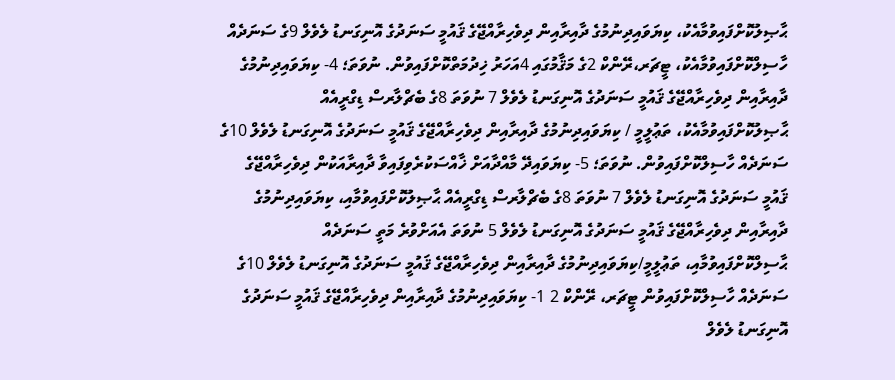ޙާޞިލުކޮށްފައިވުމާއެކު، ކިޔަވައިދިނުމުގެ ދާއިރާއިން ދިވެހިރާއްޖޭގެ ޤައުމީ ސަނަދުގެ އޮނިގަނޑު ލެވެލް 9ގެ ސަނަދެއް ހާސިލްކޮށްފައިވުމާއެކު، ޓީޗަރ،ރޭންކް 2ގެ މަޤާމުގައި 4އަހަރު ޚިދުމަތްކޮށްފައިވުން. ނުވަތަ؛ 4- ކިޔަވައިދިނުމުގެ ދާއިރާއިން ދިވެހިރާއްޖޭގެ ޤައުމީ ސަނަދުގެ އޮނިގަނޑު ލެވެލް 7 ނުވަތަ 8ގެ ބެޗްލާރސް ޑިގްރީއެއް ޙާޞިލުކޮށްފައިވުމާއެކު، ތަޢުލީމީ / ކިޔަވައިދިނުމުގެ ދާއިރާއިން ދިވެހިރާއްޖޭގެ ޤައުމީ ސަނަދުގެ އޮނިގަނޑު ލެވެލް 10ގެ ސަނަދެއް ހާސިލްކޮށްފައިވުން. ނުވަތަ؛ 5- ކިޔަވައިދޭ މާއްދާއަށް ޚާއްސަކުރެވިފައިވާ ދާއިރާއަކުން ދިވެހިރާއްޖޭގެ ޤައުމީ ސަނަދުގެ އޮނިގަނޑު ލެވެލް 7 ނުވަތަ 8ގެ ބެޗްލާރސް ޑިގްރީއެއް ޙާޞިލުކޮށްފައިވުމާއި، ކިޔަވައިދިނުމުގެ ދާއިރާއިން ދިވެހިރާއްޖޭގެ ޤައުމީ ސަނަދުގެ އޮނިގަނޑު ލެވެލް 5 ނުވަތަ އެއަށްވުރެ މަތީ ސަނަދެއް ޙާސިލްކޮށްފައިވުމާއި، ތަޢުލީމީ/ކިޔަވައިދިނުމުގެ ދާއިރާއިން ދިވެހިރާއްޖޭގެ ޤައުމީ ސަނަދުގެ އޮނިގަނޑު ލެވެލް 10ގެ ސަނަދެއް ހާސިލްކޮށްފައިވުން ޓީޗަރ، ރޭންކް 2 1- ކިޔަވައިދިނުމުގެ ދާއިރާއިން ދިވެހިރާއްޖޭގެ ޤައުމީ ސަނަދުގެ އޮނިގަނޑު ލެވެލް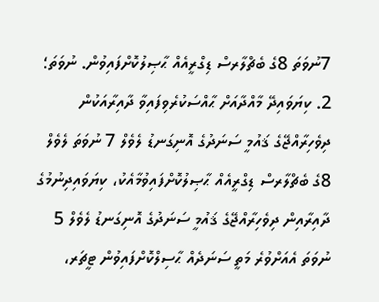7ނުވަތަ 8ގެ ބެޗްލާރސް ޑިގްރީއެއް ޙާޞިލުކޮށްފައިވުން. ނުވަތަ؛ 2. ކިޔަވައިދޭ މާއްދާއަށް ޙާއްސަކުރެވިފައިވާ ދާއިރާއަކުން ދިވެހިރާއްޖޭގެ ޤައުމީ ސަނަދުގެ އޮނިގަނޑު ލެވެލް 7 ނުވަތަ ލެވެލް 8ގެ ބެޗްލާރސް ޑިގްރީއެއް ޙާޞިލުކޮށްފައިވުމާއެކު، ކިޔަވައިދިނުމުގެ ދާއިރާއިން ދިވެހިރާއްޖޭގެ ޤައުމީ ސަނަދުގެ އޮނިގަނޑު ލެވެލް 5 ނުވަތަ އެއަށްވުރެ މަތީ ސަނަދެއް ޙާސިލްކޮށްފައިވުން ޓީޗަރ،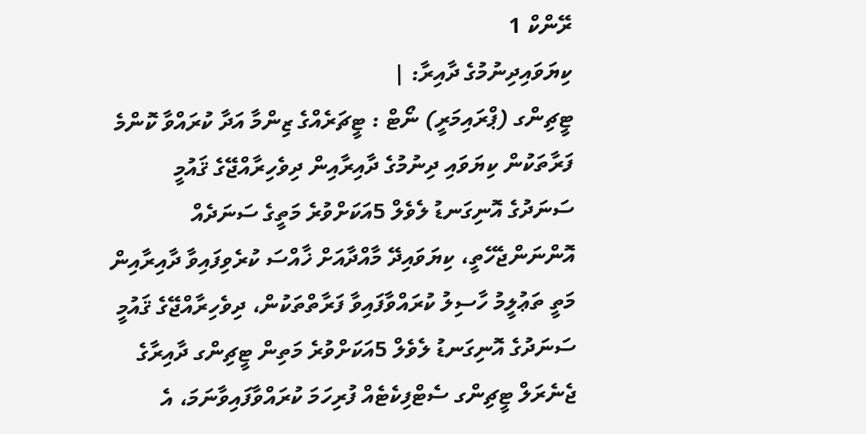ރޭންކް 1
ކިޔަވައިދިނުމުގެ ދާއިރާ: |
ޓީޗިންގ (ޕްރައިމަރީ) ނޯޓް : ޓީޗަރެއްގެ ޒިންމާ އަދާ ކުރައްވާ ކޮންމެ ފަރާތަކުން ކިޔަވައި ދިނުމުގެ ދާއިރާއިން ދިވެހިރާއްޖޭގެ ޤައުމީ ސަނަދުގެ އޮނިގަނޑު ލެވެލް 5އަކަށްވުރެ މަތީގެ ސަނަދެއް އޮންނަންޖެހޭތީ، ކިޔަވައިދޭ މާއްދާއަށް ޚާއްސަ ކުރެވިފައިވާ ދާއިރާއިން މަތީ ތަޢުލީމު ހާސިލު ކުރައްވާފައިވާ ފަރާތްތަކުން، ދިވެހިރާއްޖޭގެ ޤައުމީ ސަނަދުގެ އޮނިގަނޑު ލެވެލް 5އަކަށްވުރެ މަތިން ޓީޗިންގ ދާއިރާގެ ޖެނެރަލް ޓީޗިންގ ސެޓްފިކެޓެއް ފުރިހަމަ ކުރައްވާފައިވާނަމަ، އެ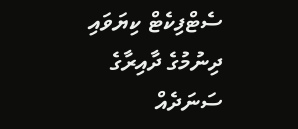ސެޓްފިކެޓް ކިޔަވައި ދިނުމުގެ ދާއިރާގެ ސަނަދެއް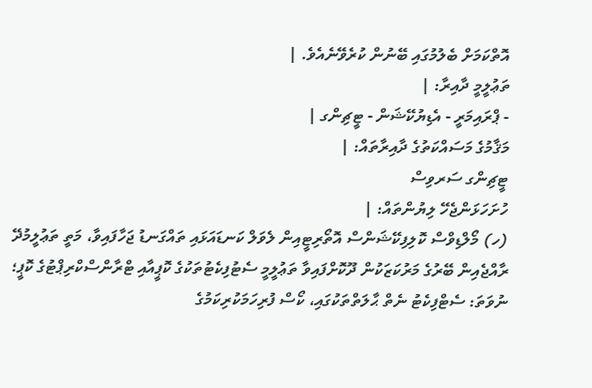އޮތްކަމަށް ބެލުމުގައި ބޭނުން ކުރެވޭނެއެވެ. |
ތަޢުލީމީ ދާއިރާ: |
- ޕްރައިމަރީ - އެޑިޔުކޭޝަން - ޓީޗިންގ |
މަޤާމުގެ މަސައްކަތުގެ ދާއިރާތައް: |
ޓީޗިންގ ސަރވިސް
ހުށަހަޅަންޖެހޭ ލިޔުންތައް: |
(ހ) މޯލްޑިވްސް ކޮލިފިކޭޝަންސް އޮތޯރިޓީއިން ލެވަލް ކަނޑައަޅައި ތައްގަނޑު ޖަހާފައިވާ، މަތީ ތަޢުލީމުދޭ ރާއްޖެއިން ބޭރުގެ މަރުކަޒަކުން ދޫކޮށްފައިވާ ތަޢުލީމީ ސެޓުފިކެޓުތަކުގެ ކޮޕީއާއި ޓްރާންސްކްރިޕްޓުގެ ކޮޕީ؛ ނުވަތަ: ސެޓްފިކެޓު ނެތް ޙާލަތްތަކުގައި، ކޯސް ފުރިހަމަކުރިކަމުގެ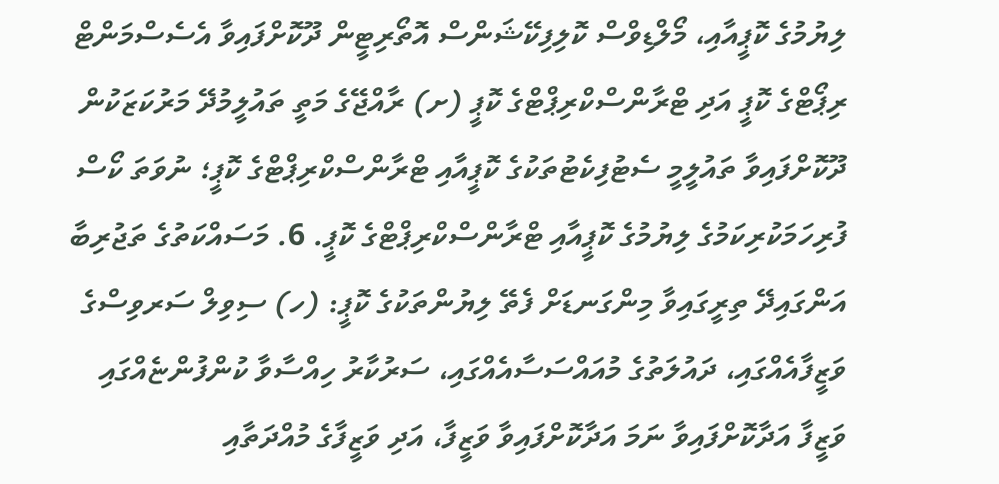ލިޔުމުގެ ކޮޕީއާއި، މޯލްޑިވްސް ކޮލިފިކޭޝަންސް އޮތޯރިޓީން ދޫކޮށްފައިވާ އެސެސްމަންޓް ރިޕޯޓްގެ ކޮޕީ އަދި ޓްރާންސްކްރިޕްޓްގެ ކޮޕީ (ށ) ރާއްޖޭގެ މަތީ ތައުލީމުދޭ މަރުކަޒަކުން ދޫކޮށްފައިވާ ތައުލީމީ ސެޓުފިކެޓުތަކުގެ ކޮޕީއާއި ޓްރާންސްކްރިޕްޓްގެ ކޮޕީ؛ ނުވަތަ ކޯސް ފުރިހަމަކުރިކަމުގެ ލިޔުމުގެ ކޮޕީއާއި ޓްރާންސްކްރިޕްޓްގެ ކޮޕީ. 6. މަސައްކަތުގެ ތަޖުރިބާ އަންގައިދޭ ތިރީގައިވާ މިންގަނޑަށް ފެތޭ ލިޔުންތަކުގެ ކޮޕީ: (ހ) ސިވިލް ސަރވިސްގެ ވަޒީފާއެއްގައި، ދައުލަތުގެ މުއައްސަސާއެއްގައި، ސަރުކާރު ހިއްސާވާ ކުންފުންޏެއްގައި ވަޒީފާ އަދާކޮށްފައިވާ ނަމަ އަދާކޮށްފައިވާ ވަޒީފާ، އަދި ވަޒީފާގެ މުއްދަތާއި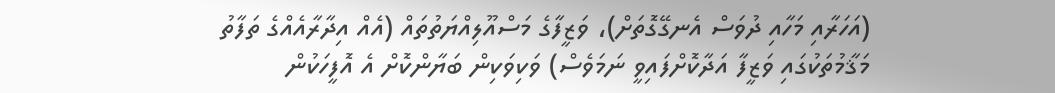(އަހަރާއި މަހާއި ދުވަސް އެނގޭގޮތަށް)، ވަޒީފާގެ މަސްއޫލިއްޔަތުތައް (އެއް އިދާރާއެއްގެ ތަފާތު މަޤާމުތަކުގައި ވަޒީފާ އަދާކޮށްފައިވީ ނަމަވެސް) ވަކިވަކިން ބަޔާންކޮށް އެ އޮފީހަކުން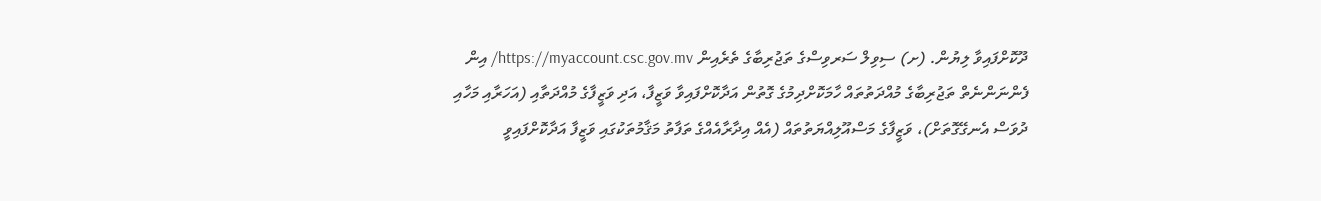ދޫކޮށްފައިވާ ލިޔުން. (ށ) ސިވިލް ސަރވިސްގެ ތަޖުރިބާގެ ތެރެއިން https://myaccount.csc.gov.mv/ އިން ފެންނަންނެތް ތަޖުރިބާގެ މުއްދަތުތައް ހާމަކޮށްދިމުގެ ގޮތުން އަދާކޮށްފައިވާ ވަޒީފާ، އަދި ވަޒީފާގެ މުއްދަތާއި (އަހަރާއި މަހާއި ދުވަސް އެނގޭގޮތަށް)، ވަޒީފާގެ މަސްއޫލިއްޔަތުތައް (އެއް އިދާރާއެއްގެ ތަފާތު މަޤާމުތަކުގައި ވަޒީފާ އަދާކޮށްފައިވީ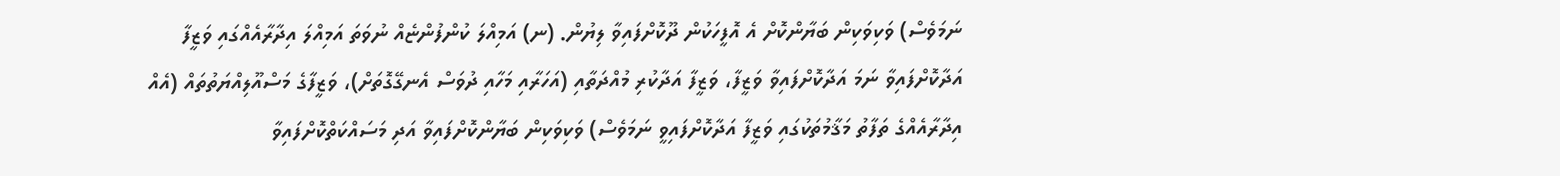ނަމަވެސް) ވަކިވަކިން ބަޔާންކޮށް އެ އޮފީހަކުން ދޫކޮށްފައިވާ ލިޔުން. (ނ) އަމިއްލަ ކުންފުންޏެއް ނުވަތަ އަމިއްލަ އިދާރާއެއްގައި ވަޒީފާ އަދާކޮށްފައިވާ ނަމަ އަދާކޮށްފައިވާ ވަޒީފާ، ވަޒީފާ އަދާކުރި މުއްދަތާއި (އަހަރާއި މަހާއި ދުވަސް އެނގޭގޮތަށް)، ވަޒީފާގެ މަސްއޫލިއްޔަތުތައް (އެއް އިދާރާއެއްގެ ތަފާތު މަޤާމުތަކުގައި ވަޒީފާ އަދާކޮށްފައިވީ ނަމަވެސް) ވަކިވަކިން ބަޔާންކޮށްފައިވާ އަދި މަސައްކަތްކޮށްފައިވާ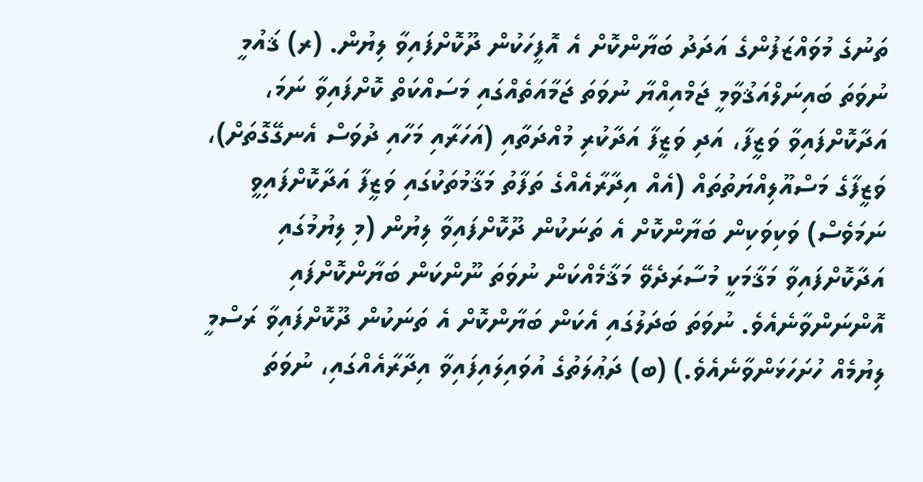ތަނުގެ މުވައްޒަފުންގެ އަދަދު ބަޔާންކޮށް އެ އޮފީހަކުން ދޫކޮށްފައިވާ ލިޔުން. (ރ) ޤައުމީ ނުވަތަ ބައިނަލްއަޤުވާމީ ޖަމްއިއްޔާ ނުވަތަ ޖަމާއަތެއްގައި މަސައްކަތް ކޮށްފައިވާ ނަމަ، އަދާކޮށްފައިވާ ވަޒީފާ، އަދި ވަޒީފާ އަދާކުރި މުއްދަތާއި (އަހަރާއި މަހާއި ދުވަސް އެނގޭގޮތަށް)، ވަޒީފާގެ މަސްއޫލިއްޔަތުތައް (އެއް އިދާރާއެއްގެ ތަފާތު މަޤާމުތަކުގައި ވަޒީފާ އަދާކޮށްފައިވީ ނަމަވެސް) ވަކިވަކިން ބަޔާންކޮށް އެ ތަނަކުން ދޫކޮށްފައިވާ ލިޔުން (މި ލިޔުމުގައި އަދާކޮށްފައިވާ މަޤާމަކީ މުސާރަދެވޭ މަޤާމެއްކަން ނުވަތަ ނޫންކަން ބަޔާންކޮށްފައި އޮންނަންވާނެއެވެ. ނުވަތަ ބަދަލުގައި އެކަން ބަޔާންކޮށް އެ ތަނަކުން ދޫކޮށްފައިވާ ރަސްމީ ލިޔުމެއް ހުށަހަޅަންވާނެއެވެ.) (ބ) ދަޢުލަތުގެ އުވައިލައިފައިވާ އިދާރާއެއްގައި، ނުވަތަ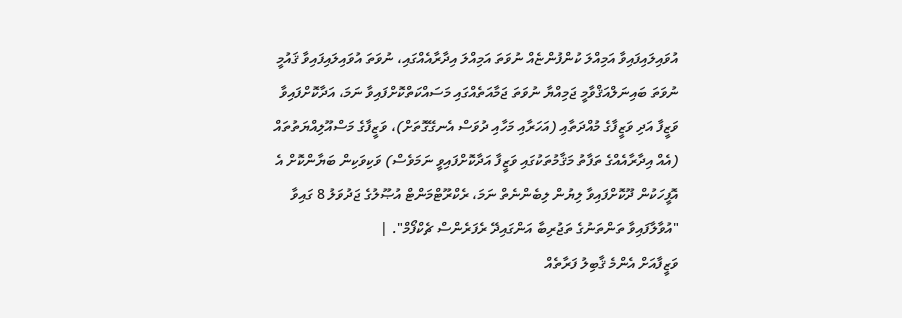އުވައިލައިފައިވާ އަމިއްލަ ކުންފުންޏެއް ނުވަތަ އަމިއްލަ އިދާރާއެއްގައި، ނުވަތަ އުވައިލައިފައިވާ ޤައުމީ ނުވަތަ ބައިނަލްއަޤްވާމީ ޖަމިއްޔާ ނުވަތަ ޖަމާއަތެއްގައި މަސައްކަތްކޮށްފައިވާ ނަމަ، އަދާކޮށްފައިވާ ވަޒީފާ އަދި ވަޒީފާގެ މުއްދަތާއި (އަހަރާއި މަހާއި ދުވަސް އެނގޭގޮތަށް)، ވަޒީފާގެ މަސްއޫލިއްޔަތުތައް (އެއް އިދާރާއެއްގެ ތަފާތު މަޤާމުތަކުގައި ވަޒީފާ އަދާކޮށްފައިވީ ނަމަވެސް) ވަކިވަކިން ބަޔާންކޮށް އެ އޮފީހަކުން ދޫކޮށްފައިވާ ލިޔުން ލިބެންނެތް ނަމަ، ރެކްރޫޓްމަންޓް އުޞޫލުގެ ޖަދުވަލު 8 ގައިވާ "އުވާލާފައިވާ ތަންތަނުގެ ތަޖުރިބާ އަންގައިދޭ ރެފަރެންސް ޗެކްފޯމް". |
ވަޒީފާއަށް އެންމެ ޤާބިލު ފަރާތެއް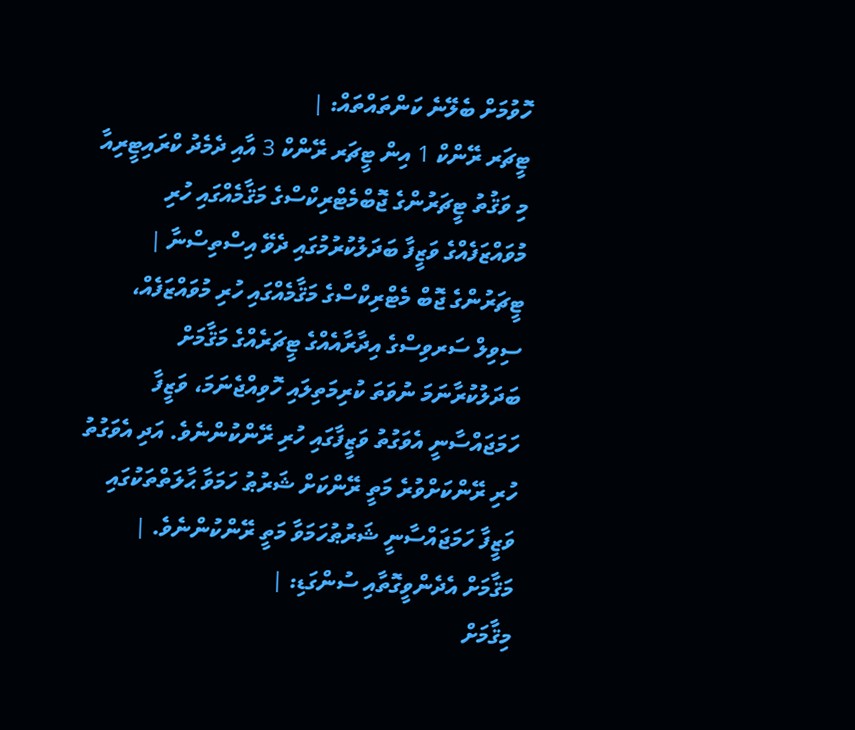ހޮވުމަށް ބެލޭނެ ކަންތައްތައް: |
ޓީޗަރ ރޭންކް 1 އިން ޓީޗަރ ރޭންކް 3 އާއި ދެމެދު ކްރައިޓީރިއާ
މި ވަޤުތު ޓީޗަރުންގެ ޖޮބްމެޓްރިކްސްގެ މަޤާމެއްގައި ހުރި މުވައްޒަފެއްގެ ވަޒީފާ ބަދަލުކުރުމުގައި ދެވޭ އިސްތިސްނާ |
ޓީޗަރުންގެ ޖޮބް މެޓްރިކްސްގެ މަޤާމެއްގައި ހުރި މުވައްޒަފެއް، ސިވިލް ސަރވިސްގެ އިދާރާއެއްގެ ޓީޗަރެއްގެ މަޤާމަށް ބަދަލުކުރާނަމަ ނުވަތަ ކުރިމަތިލައި ހޮވިއްޖެނަމަ، ވަޒީފާ ހަމަޖައްސާނީ އެވަގުތު ވަޒީފާގައި ހުރި ރޭންކުންނެވެ. އަދި އެވަގުތު ހުރި ރޭންކަށްވުރެ މަތީ ރޭންކަށް ޝަރުޠު ހަމަވާ ޙާލަތްތަކުގައި ވަޒީފާ ހަމަޖައްސާނީ ޝަރުޠުހަމަވާ މަތީ ރޭންކުންނެވެ. |
މަޤާމަށް އެދެންވީގޮތާއި ސުންގަޑި: |
މިޤާމަށް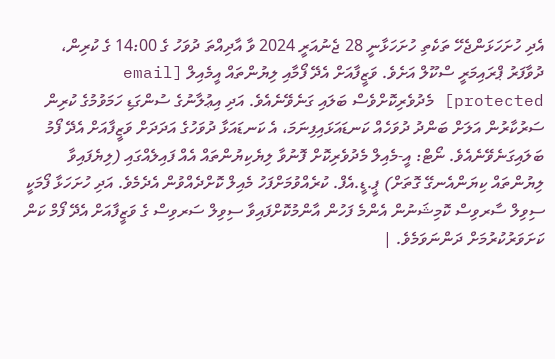އެދި ހުށަހަޅަންޖެހޭ ތަކެތި ހުށަހަޅާނީ 28 ޖެނުއަރީ 2024 ވާ އާދިއްތަ ދުވަހު ގެ 14:00 ގެ ކުރިން، ދުވާފަރު ޕްރައިމަރީ ސްކޫލް އަށެވެ. ވަޒީފާއަށް އެދޭ ފޯމާއި ލިޔުންތައް އީމެއިލް [email protected] މެދުވެރިކޮށްވެސް ބަލައި ގަނެވޭނެއެވެ. އަދި އިޢުލާނުގެ ސުންގަޑި ހަމަވުމުގެ ކުރިން ސަރުކާރުން އަލަށް ބަންދު ދުވަހެއް ކަނޑައަޅައިފިނަމަ، އެ ކަނޑައަޅާ ދުވަހުގެ އަދަދަށް ވަޒީފާއަށް އެދޭ ފޯމު ބަލައިގަނެވޭނެއެވެ. ނޯޓް: އީ-މެއިލް މެދުވެރިކޮށް ފޮނުވާ ލިޔެކިޔުންތައް އެއް ފައިލެއްގައި (ލިޔެފައިވާ ލިޔުންތައް ކިޔަންއެނގޭ ގޮތަށް) ޕީ.ޑީ.އެފް. ކުރެއްވުމަށްފަހު މެއިލް ކޮށްދެއްވުން އެދެމެވެ. އަދި ހުށަހަޅާ ފޯމަކީ ސިވިލް ސާރވިސް ކޮމިޝަނުން އެންމެ ފަހުން އާންމުކޮށްފައިވާ ސިވިލް ސަރވިސް ގެ ވަޒީފާއަށް އެދޭ ފޯމް ކަން ކަށަވަރުކުރުމަށް ދަންނަވަމެވެ. |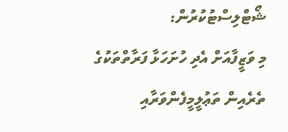ޝޯޓްލިސްޓުކުރުން:
މި ވަޒީފާއަށް އެދި ހުށަހަޅާ ފަރާތްތަކުގެ ތެރެއިން ތަޢުލީމީފެންވަރާއި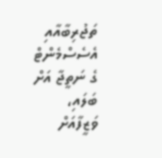ތަޖުރިބާއާއި އެސެސްމެންޓް ގެ ނަތީޖާ އަށް ބަލައި، ވަޒީފާއަށް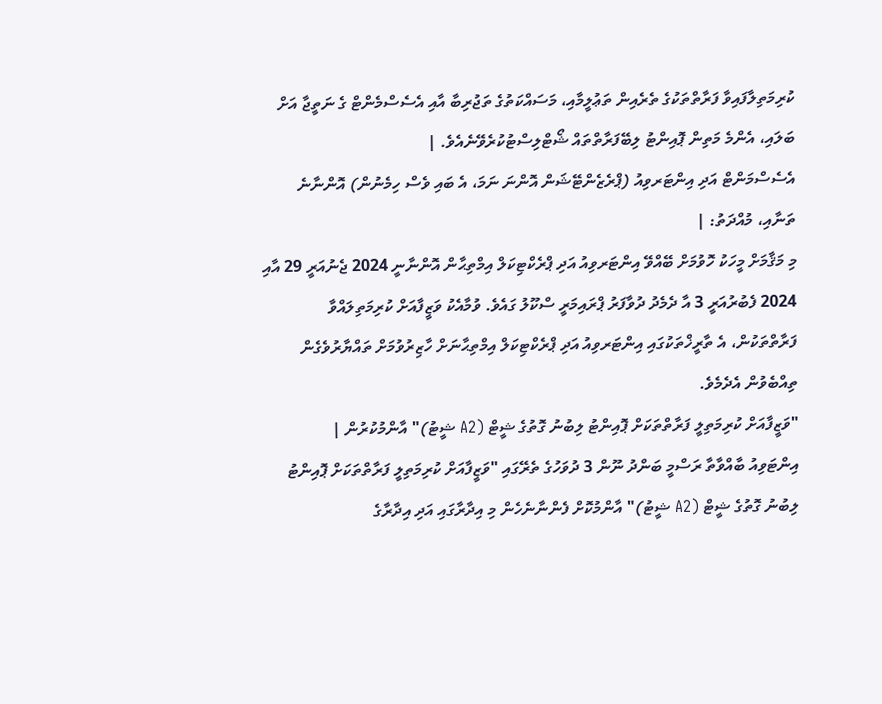ކުރިމަތިލާފައިވާ ފަރާތްތަކުގެ ތެރެއިން ތަޢުލީމާއި، މަސައްކަތުގެ ތަޖުރިބާ އާއި އެސެސްމެންޓް ގެ ނަތީޖާ އަށް ބަލައި، އެންމެ މަތިން ޕޮއިންޓު ލިބޭފަރާތްތައް ޝޯޓްލިސްޓުކުރެވޭނެއެވެ. |
އެސެސްމަންޓް އަދި އިންޓަރވިއު (ޕްރެޒެންޓޭޝަން އޮންނަ ނަމަ، އެ ބައި ވެސް ހިމެނުން) އޮންނާނެ ތަނާއި، މުއްދަތު: |
މި މަޤާމަށް މީހަކު ހޮވުމަށް ބޭއްވޭ އިންޓަރވިއު އަދި ޕްރެކްޓިކަލް އިމްތިޙާން އޮންނާނީ 2024 ޖެނުއަރީ 29 އާއި 2024 ފެބުރުއަރީ 3 އާ ދެމެދު ދުވާފަރު ޕްރައިމަރީ ސްކޫލު ގައެވެ. ވުމާއެކު ވަޒީފާއަށް ކުރިމަތިލައްވާ ފަރާތްތަކުން، އެ ތާރީޚްތަކުގައި އިންޓަރވިއު އަދި ޕްރެކްޓިކަލް އިމްތިޙާނަށް ހާޒިރުވުމަށް ތައްޔާރުވެގެން ތިއްބެވުން އެދެމެވެ.
"ވަޒީފާއަށް ކުރިމަތިލީ ފަރާތްތަކަށް ޕޮއިންޓު ލިބުނު ގޮތުގެ ޝީޓް (A2 ޝީޓު)" އާންމުކުރުން |
އިންޓަވިއު ބާއްވާތާ ރަސްމީ ބަންދު ނޫން 3 ދުވަހުގެ ތެރޭގައި "ވަޒީފާއަށް ކުރިމަތިލީ ފަރާތްތަކަށް ޕޮއިންޓު ލިބުނު ގޮތުގެ ޝީޓް (A2 ޝީޓު)" އާންމުކޮށް ފެންނާނެހެން މި އިދާރާގައި އަދި އިދާރާގެ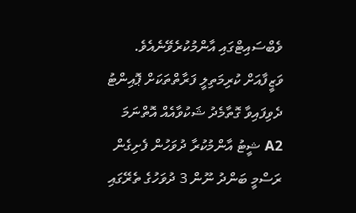ވެބްސައިޓްގައި އާންމުކުރެވޭނެއެވެ. ވަޒީފާއަށް ކުރިމަތިލީ ފަރާތްތަކަށް ޕޮއިންޓު ދެވިފައިވާ ގޮތާމެދު ޝަކުވާއެއް އޮތްނަމަ A2 ޝީޓު އާންމުކުރާ ދުވަހުން ފެށިގެން ރަސްމީ ބަންދު ނޫން 3 ދުވަހުގެ ތެރޭގައި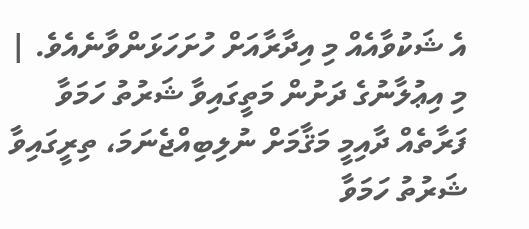އެ ޝަކުވާއެއް މި އިދާރާއަށް ހުށަހަޅަންވާނެއެވެ. |
މި އިޢުލާނުގެ ދަށުން މަތީގައިވާ ޝަރުތު ހަމަވާ ފަރާތެއް ދާއިމީ މަޤާމަށް ނުލިބިއްޖެނަމަ، ތިރީގައިވާ ޝަރުތު ހަމަވާ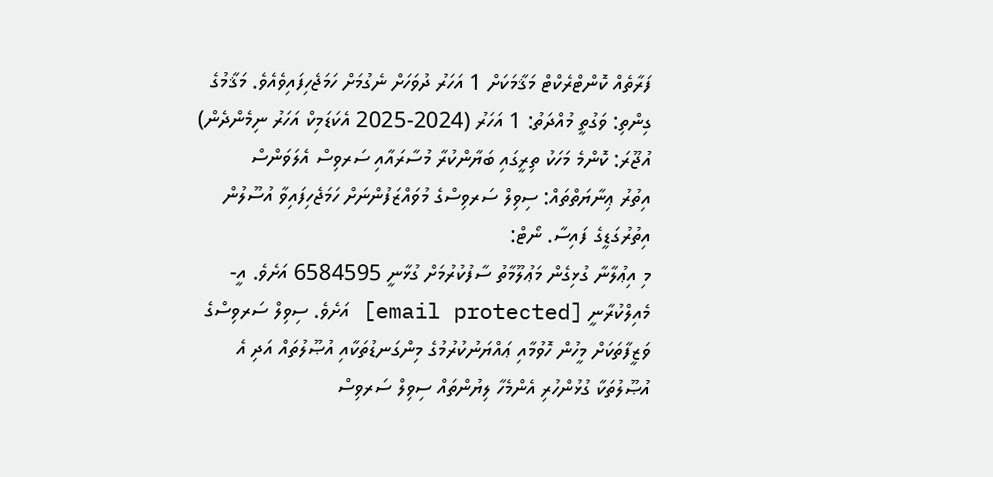ފަރާތެއް ކޮންޓްރެކްޓް މަޤާމަކަށް 1 އަހަރު ދުވަހަށް ނެގުމަށް ހަމަޖެހިފައިވެއެވެ. މަޤާމުގެ ގިންތި: ވަގުތީ މުއްދަތު: 1 އަހަރު (2024-2025 އެކަޑަމިކް އަހަރު ނިމެންދެން) އުޖޫރަ: ކޮންމެ މަހަކު ތިރީގައި ބަޔާންކުރާ މުސާރައާއި ސަރވިސް އެލަވަންސް
އިތުރު ޢިނާޔަތްތައް: ސިވިލް ސަރވިސްގެ މުވައްޒަފުންނަށް ހަމަޖެހިފައިވާ އުސޫލުން އިތުރުގަޑީގެ ފައިސާ. ނޯޓް:
މި އިޢުލާނާ ގުޅިގެން މަޢުލޫމާތު ސާފުކުރުމަށް ގުޅާނީ 6584595 އަށެވެ. އީ-މެއިލްކުރާނީ [email protected] އަށެވެ. ސިވިލް ސަރވިސްގެ ވަޒީފާތަކަށް މީހުން ހޮވުމާއި ޢައްޔަނުކުރުމުގެ މިންގަނޑުތަކާއި އުޞޫލުތައް އަދި އެ އުޞޫލުތަކާ ގުޅުންހުރި އެންމެހާ ލިޔުންތައް ސިވިލް ސަރވިސް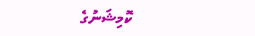ކޮމިޝަނުގެ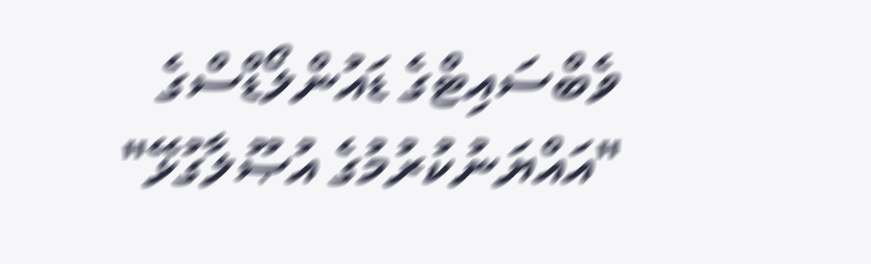ވެބްސައިޓްގެ ޑައުންލޯޑްސްގެ "އައްޔަނުކުރުމުގެ އުޞޫލާގުޅޭ"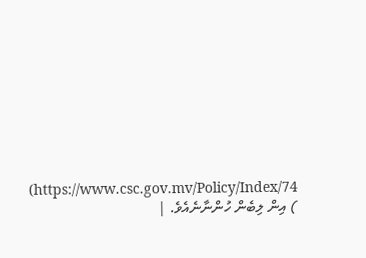https://www.csc.gov.mv/Policy/Index/74) ) އިން ލިބެން ހުންނާނެއެވެ. |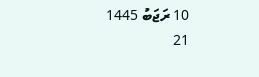10 ރަޖަބު 1445
21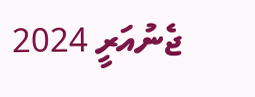ޖެނުއަރީ 2024